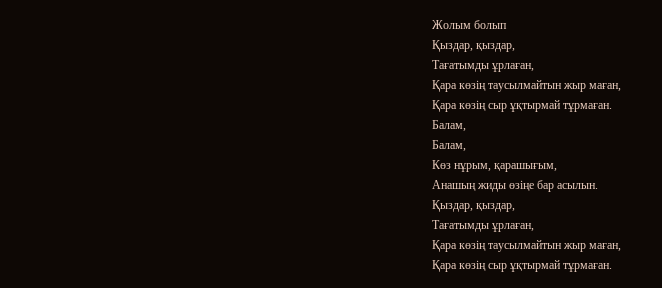Жолым болып
Қыздар, қыздар,
Тағатымды ұрлаған,
Қара көзің таусылмайтын жыр маған,
Қара көзің сыр ұқтырмай тұрмаған.
Балам,
Балам,
Көз нұрым, қарашығым,
Анашың жиды өзіңе бар асылын.
Қыздар, қыздар,
Тағатымды ұрлаған,
Қара көзің таусылмайтын жыр маған,
Қара көзің сыр ұқтырмай тұрмаған.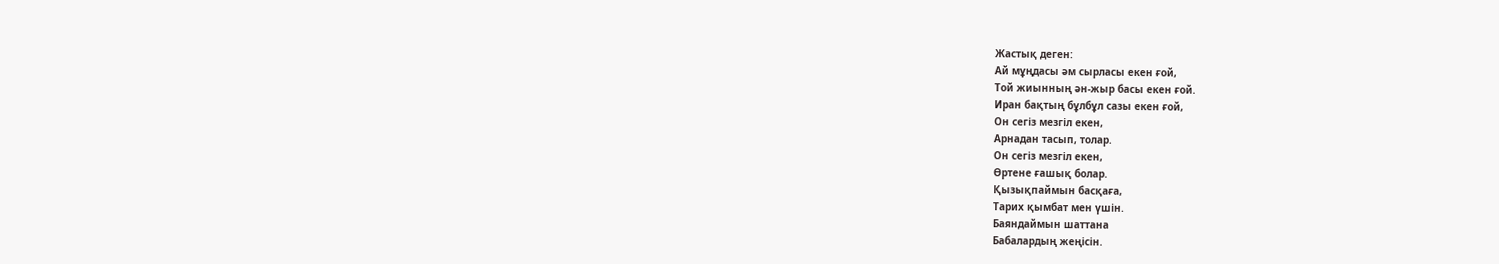Жастық деген:
Ай мұңдасы әм сырласы екен ғой,
Той жиынның ән-жыр басы екен ғой.
Иран бақтың бұлбұл сазы екен ғой,
Он сегіз мезгіл екен,
Арнадан тасып, толар.
Он сегіз мезгіл екен,
Өртене ғашық болар.
Қызықпаймын басқаға,
Тарих қымбат мен үшін.
Баяндаймын шаттана
Бабалардың жеңісін.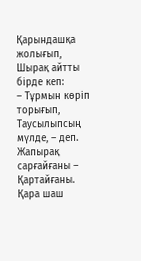Қарындашқа жолығып,
Шырақ айтты бірде кеп:
– Тұрмын көріп торығып,
Таусылыпсың мүлде, – деп.
Жапырақ сарғайғаны –
Қартайғаны.
Қара шаш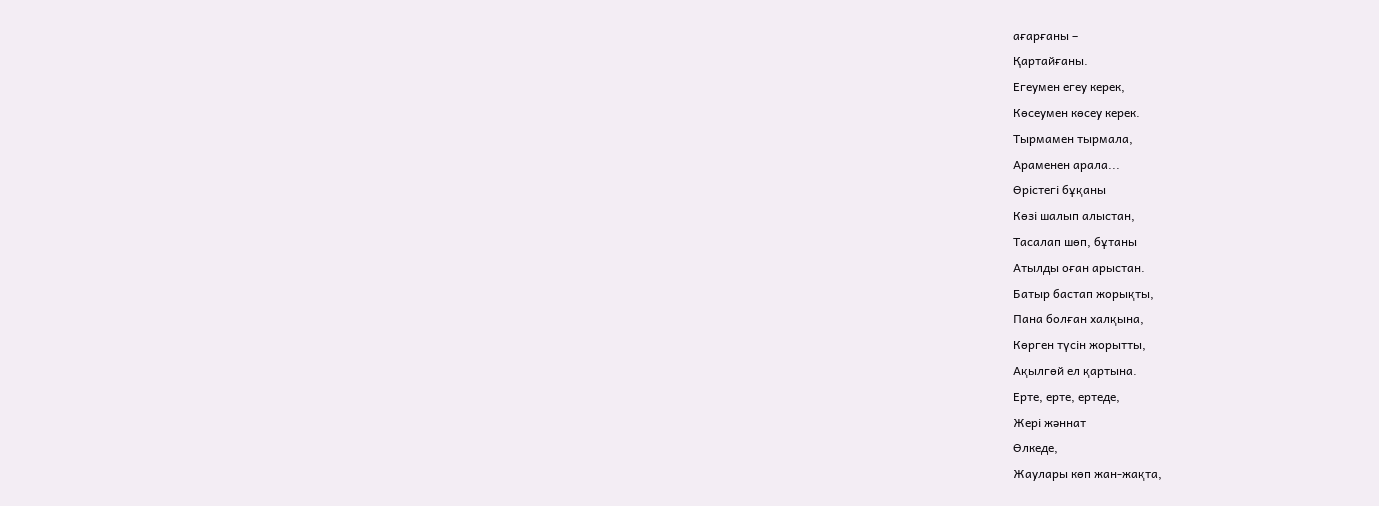ағарғаны –
Қартайғаны.
Егеумен егеу керек,
Көсеумен көсеу керек.
Тырмамен тырмала,
Араменен арала...
Өрістегі бұқаны
Көзі шалып алыстан,
Тасалап шөп, бұтаны
Атылды оған арыстан.
Батыр бастап жорықты,
Пана болған халқына,
Көрген түсін жорытты,
Ақылгөй ел қартына.
Ерте, ерте, ертеде,
Жері жәннат
Өлкеде,
Жаулары көп жан-жақта,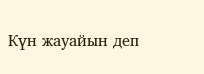Күн жауайын деп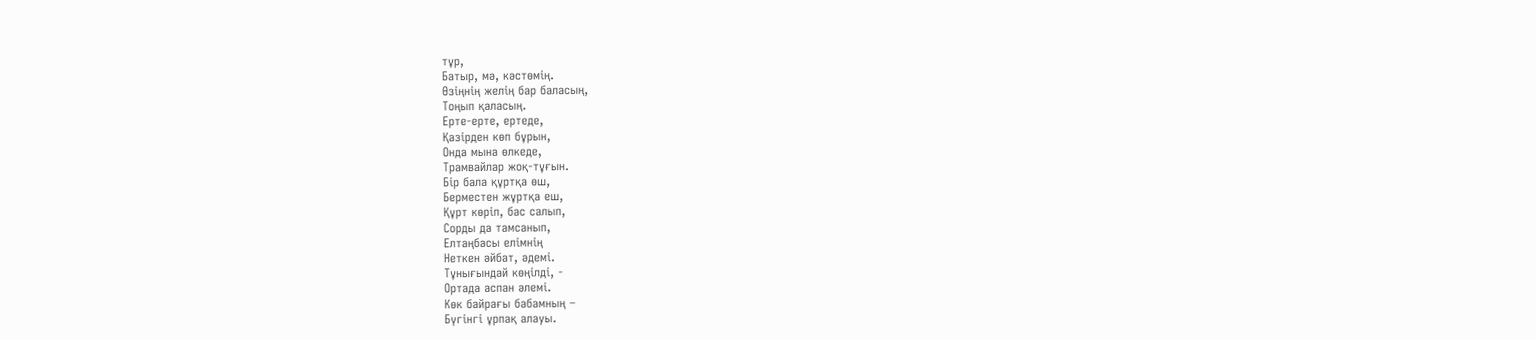тұр,
Батыр, мә, кәстөмің.
Өзіңнің желің бар баласың,
Тоңып қаласың.
Ерте-ерте, ертеде,
Қазірден көп бұрын,
Онда мына өлкеде,
Трамвайлар жоқ-тұғын.
Бір бала құртқа өш,
Берместен жұртқа еш,
Құрт көріп, бас салып,
Сорды да тамсанып,
Елтаңбасы елімнің
Неткен әйбат, әдемі.
Тұнығындай көңілді, -
Ортада аспан әлемі.
Көк байрағы бабамның –
Бүгінгі ұрпақ алауы.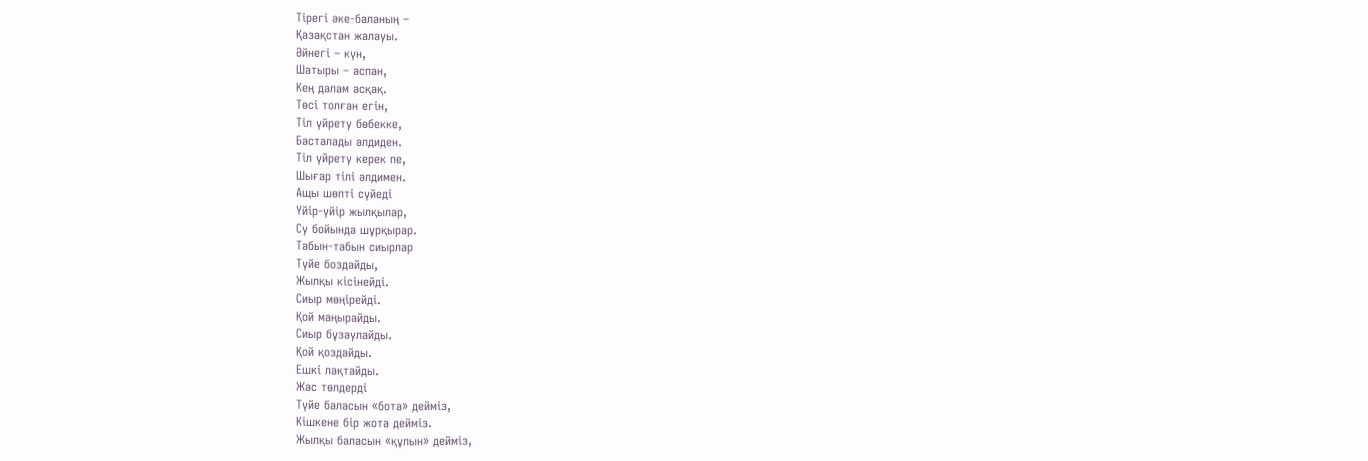Тірегі әке-баланың –
Қазақстан жалауы.
Әйнегі – күн,
Шатыры – аспан,
Кең далам асқақ.
Төсі толған егін,
Тіл үйрету бөбекке,
Басталады әлдиден.
Тіл үйрету керек пе,
Шығар тілі әлдимен.
Ащы шөпті сүйеді
Үйір-үйір жылқылар,
Су бойында шұрқырар.
Табын-табын сиырлар
Түйе боздайды,
Жылқы кісінейді.
Сиыр мөңірейді.
Қой маңырайды.
Сиыр бұзаулайды.
Қой қоздайды.
Ешкі лақтайды.
Жас төлдерді
Түйе баласын «бота» дейміз,
Кішкене бір жота дейміз.
Жылқы баласын «құлын» дейміз,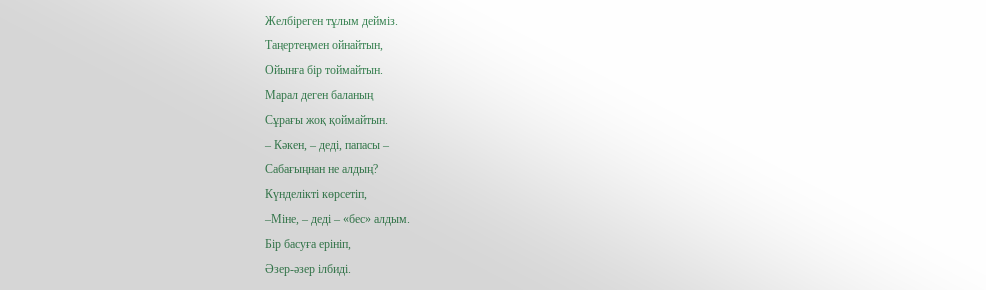Желбіреген тұлым дейміз.
Таңертеңмен ойнайтын,
Ойынға бір тоймайтын.
Марал деген баланың
Сұрағы жоқ қоймайтын.
– Кәкен, – деді, папасы –
Сабағыңнан не алдың?
Күнделікті көрсетіп,
–Міне, – деді – «бес» алдым.
Бір басуға ерініп,
Әзер-әзер ілбиді.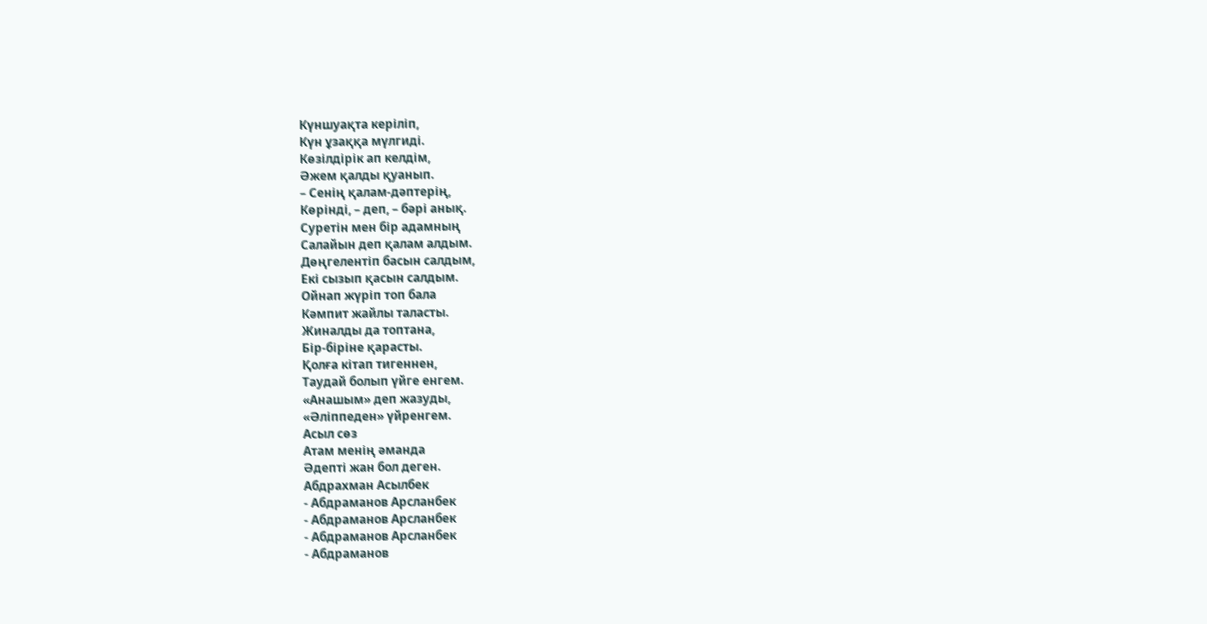Күншуақта керіліп,
Күн ұзаққа мүлгиді.
Көзілдірік ап келдім,
Әжем қалды қуанып.
– Сенің қалам-дәптерің,
Көрінді, – деп, – бәрі анық.
Суретін мен бір адамның
Салайын деп қалам алдым.
Дөңгелентіп басын салдым,
Екі сызып қасын салдым.
Ойнап жүріп топ бала
Кәмпит жайлы таласты.
Жиналды да топтана,
Бір-біріне қарасты.
Қолға кітап тигеннен,
Таудай болып үйге енгем.
«Анашым» деп жазуды,
«Әліппеден» үйренгем.
Асыл сөз
Атам менің әманда
Әдепті жан бол деген.
Абдрахман Асылбек
- Абдраманов Арсланбек
- Абдраманов Арсланбек
- Абдраманов Арсланбек
- Абдраманов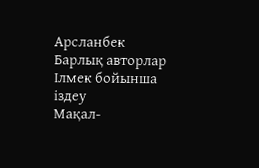Арсланбек
Барлық авторлар
Ілмек бойынша іздеу
Мақал-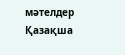мәтелдер
Қазақша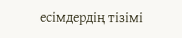есімдердің тізімі